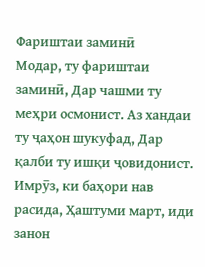Фариштаи заминӣ
Модар, ту фариштаи заминӣ, Дар чашми ту меҳри осмонист. Аз хандаи ту ҷаҳон шукуфад, Дар қалби ту ишқи ҷовидонист. Имрӯз, ки баҳори нав расида, Ҳаштуми март, иди занон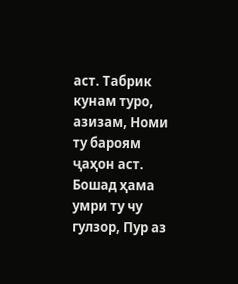аст. Табрик кунам туро, азизам, Номи ту бароям ҷаҳон аст. Бошад ҳама умри ту чу гулзор, Пур аз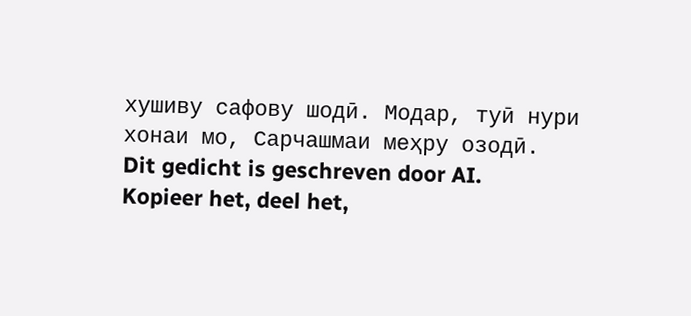хушиву сафову шодӣ. Модар, туӣ нури хонаи мо, Сарчашмаи меҳру озодӣ.
Dit gedicht is geschreven door AI. Kopieer het, deel het,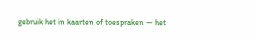gebruik het in kaarten of toespraken — het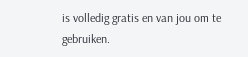is volledig gratis en van jou om te gebruiken.